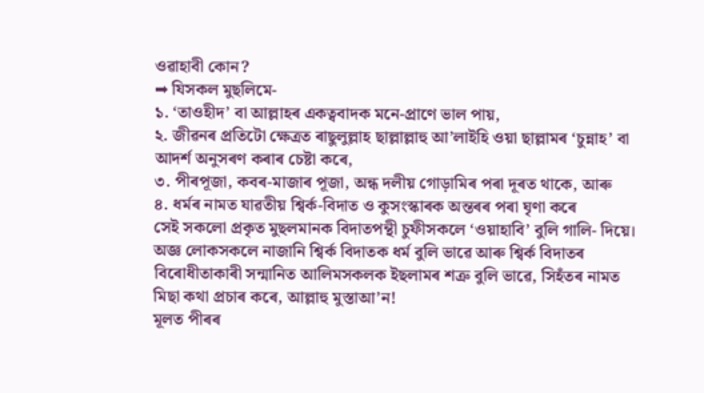ওৱাহাবী কোন?
➡ যিসকল মুছলিমে-
১. ‘তাওহীদ’ বা আল্লাহৰ একত্ববাদক মনে-প্রাণে ভাল পায়,
২. জীৱনৰ প্রতিটো ক্ষেত্রত ৰাছুলুল্লাহ ছাল্লাল্লাহু আ’লাইহি ওয়া ছাল্লামৰ ‘চুন্নাহ’ বা আদর্শ অনুসৰণ কৰাৰ চেষ্টা কৰে,
৩. পীৰপূজা, কবৰ-মাজাৰ পূজা, অন্ধ দলীয় গোড়ামিৰ পৰা দূৰত থাকে, আৰু
৪. ধর্মৰ নামত যাৱতীয় শ্বিৰ্ক-বিদাত ও কুসংস্কাৰক অন্তৰৰ পৰা ঘৃণা কৰে
সেই সকলো প্রকৃত মুছলমানক বিদাতপন্থী চুফীসকলে ‘ওয়াহাবি’ বুলি গালি- দিয়ে।
অজ্ঞ লোকসকলে নাজানি শ্বিৰ্ক বিদাতক ধর্ম বুলি ভাৱে আৰু শ্বিৰ্ক বিদাতৰ বিৰোধীতাকাৰী সন্মানিত আলিমসকলক ইছলামৰ শত্ৰু বুলি ভাৱে, সিহঁতৰ নামত মিছা কথা প্রচাৰ কৰে, আল্লাহু মুস্তাআ’ন!
মূলত পীৰৰ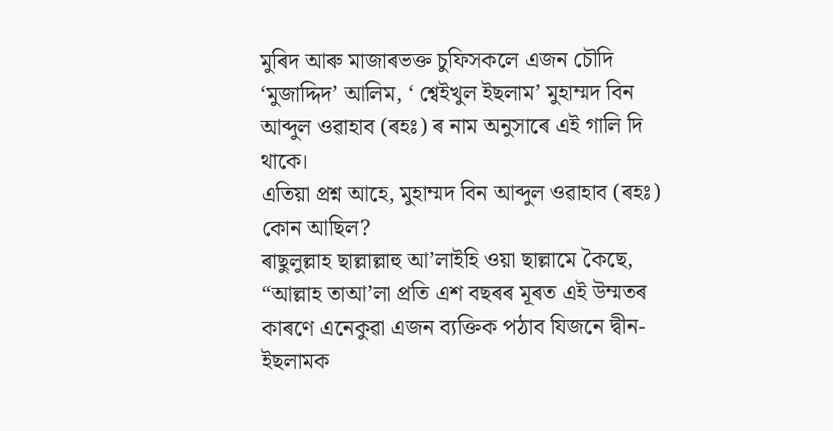মুৰিদ আৰু মাজাৰভক্ত চুফিসকলে এজন চৌদি ‘মুজাদ্দিদ’ আলিম, ‘ শ্বেইখুল ইছলাম’ মুহাম্মদ বিন আব্দুল ওৱাহাব (ৰহঃ) ৰ নাম অনুসাৰে এই গালি দি থাকে।
এতিয়া প্ৰশ্ন আহে, মুহাম্মদ বিন আব্দুল ওৱাহাব (ৰহঃ) কোন আছিল?
ৰাছুলুল্লাহ ছাল্লাল্লাহু আ’লাইহি ওয়া ছাল্লামে কৈছে, “আল্লাহ তাআ’লা প্রতি এশ বছৰৰ মূৰত এই উম্মতৰ কাৰণে এনেকুৱা এজন ব্যক্তিক পঠাব যিজনে দ্বীন-ইছলামক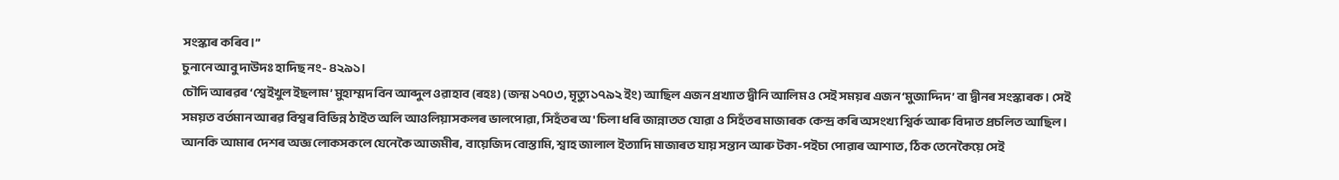সংস্কাৰ কৰিব।”
চুনানে আবু দাউদঃ হাদিছ নং- ৪২৯১।
চৌদি আৰৱৰ ‘শ্বেইখুল ইছলাম’ মুহাম্মদ বিন আব্দুল ওৱাহাব (ৰহঃ) (জন্ম ১৭০৩, মৃত্যু ১৭৯২ ইং) আছিল এজন প্রখ্যাত দ্বীনি আলিম ও সেই সময়ৰ এজন ‘মুজাদ্দিদ’ বা দ্বীনৰ সংস্কাৰক। সেই সময়ত বর্তমান আৰৱ বিশ্বৰ বিভিন্ন ঠাইত অলি আওলিয়াসকলৰ ভালপোৱা, সিহঁতৰ অ'চিলা ধৰি জান্নাতত যোৱা ও সিহঁতৰ মাজাৰক কেন্দ্র কৰি অসংখ্য শ্বিৰ্ক আৰু বিদাত প্রচলিত আছিল। আনকি আমাৰ দেশৰ অজ্ঞ লোকসকলে যেনেকৈ আজমীৰ, বায়েজিদ বোস্তামি, শ্বাহ জালাল ইত্যাদি মাজাৰত যায় সন্তান আৰু টকা-পইচা পোৱাৰ আশাত, ঠিক তেনেকৈয়ে সেই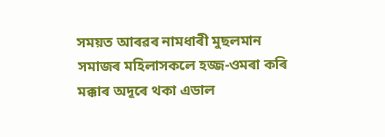সময়ত আৰৱৰ নামধাৰী মুছলমান সমাজৰ মহিলাসকলে হজ্জ-ওমৰা কৰি মক্কাৰ অদূৰে থকা এডাল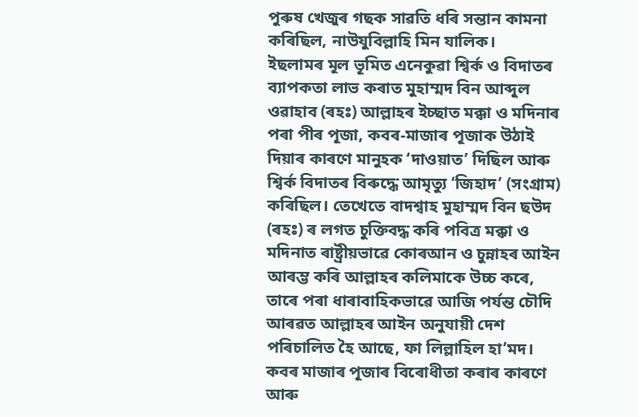পুৰুষ খেজুৰ গছক সাৱতি ধৰি সন্তান কামনা কৰিছিল, নাউযুবিল্লাহি মিন যালিক।
ইছলামৰ মূল ভূমিত এনেকুৱা শ্বিৰ্ক ও বিদাতৰ ব্যাপকতা লাভ কৰাত মুহাম্মদ বিন আব্দুল ওৱাহাব (ৰহঃ) আল্লাহৰ ইচ্ছাত মক্কা ও মদিনাৰ পৰা পীৰ পূজা, কবৰ-মাজাৰ পূজাক উঠাই দিয়াৰ কাৰণে মানুহক ‘দাওয়াত’ দিছিল আৰু শ্বিৰ্ক বিদাতৰ বিৰুদ্ধে আমৃত্যু ‘জিহাদ’ (সংগ্ৰাম) কৰিছিল। তেখেতে বাদশ্বাহ মুহাম্মদ বিন ছউদ (ৰহঃ) ৰ লগত চুক্তিবদ্ধ কৰি পবিত্র মক্কা ও মদিনাত ৰাষ্ট্রীয়ভাৱে কোৰআন ও চুন্নাহৰ আইন আৰম্ভ কৰি আল্লাহৰ কলিমাকে উচ্চ কৰে, তাৰে পৰা ধাৰাবাহিকভাৱে আজি পর্যন্ত চৌদি আৰৱত আল্লাহৰ আইন অনুযায়ী দেশ পৰিচালিত হৈ আছে, ফা লিল্লাহিল হা’মদ।
কবৰ মাজাৰ পূজাৰ বিৰোধীতা কৰাৰ কাৰণে আৰু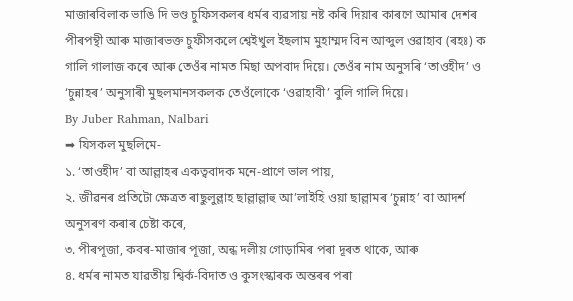মাজাৰবিলাক ভাঙি দি ভণ্ড চুফিসকলৰ ধর্মৰ ব্যৱসায় নষ্ট কৰি দিয়াৰ কাৰণে আমাৰ দেশৰ পীৰপন্থী আৰু মাজাৰভক্ত চুফীসকলে শ্বেইখুল ইছলাম মুহাম্মদ বিন আব্দুল ওৱাহাব (ৰহঃ) ক গালি গালাজ কৰে আৰু তেওঁৰ নামত মিছা অপবাদ দিয়ে। তেওঁৰ নাম অনুসৰি ‘তাওহীদ’ ও ‘চুন্নাহৰ’ অনুসাৰী মুছলমানসকলক তেওঁলোকে ‘ওৱাহাবী’ বুলি গালি দিয়ে।
By Juber Rahman, Nalbari
➡ যিসকল মুছলিমে-
১. ‘তাওহীদ’ বা আল্লাহৰ একত্ববাদক মনে-প্রাণে ভাল পায়,
২. জীৱনৰ প্রতিটো ক্ষেত্রত ৰাছুলুল্লাহ ছাল্লাল্লাহু আ’লাইহি ওয়া ছাল্লামৰ ‘চুন্নাহ’ বা আদর্শ অনুসৰণ কৰাৰ চেষ্টা কৰে,
৩. পীৰপূজা, কবৰ-মাজাৰ পূজা, অন্ধ দলীয় গোড়ামিৰ পৰা দূৰত থাকে, আৰু
৪. ধর্মৰ নামত যাৱতীয় শ্বিৰ্ক-বিদাত ও কুসংস্কাৰক অন্তৰৰ পৰা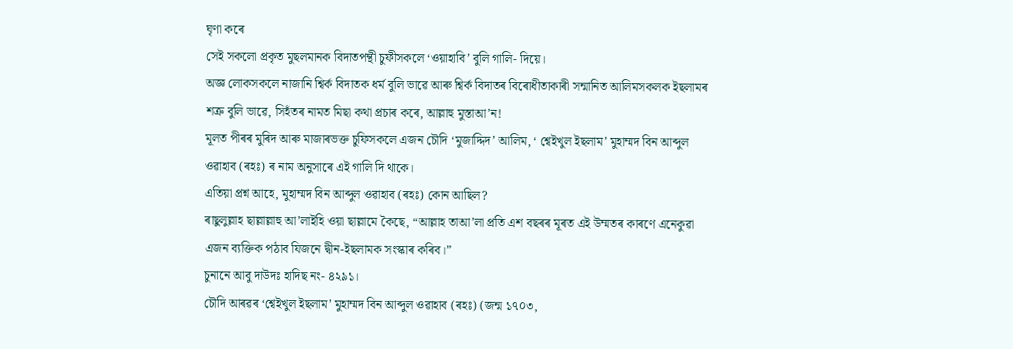ঘৃণা কৰে
সেই সকলো প্রকৃত মুছলমানক বিদাতপন্থী চুফীসকলে ‘ওয়াহাবি’ বুলি গালি- দিয়ে।
অজ্ঞ লোকসকলে নাজানি শ্বিৰ্ক বিদাতক ধর্ম বুলি ভাৱে আৰু শ্বিৰ্ক বিদাতৰ বিৰোধীতাকাৰী সন্মানিত আলিমসকলক ইছলামৰ শত্ৰু বুলি ভাৱে, সিহঁতৰ নামত মিছা কথা প্রচাৰ কৰে, আল্লাহু মুস্তাআ’ন!
মূলত পীৰৰ মুৰিদ আৰু মাজাৰভক্ত চুফিসকলে এজন চৌদি ‘মুজাদ্দিদ’ আলিম, ‘ শ্বেইখুল ইছলাম’ মুহাম্মদ বিন আব্দুল ওৱাহাব (ৰহঃ) ৰ নাম অনুসাৰে এই গালি দি থাকে।
এতিয়া প্ৰশ্ন আহে, মুহাম্মদ বিন আব্দুল ওৱাহাব (ৰহঃ) কোন আছিল?
ৰাছুলুল্লাহ ছাল্লাল্লাহু আ’লাইহি ওয়া ছাল্লামে কৈছে, “আল্লাহ তাআ’লা প্রতি এশ বছৰৰ মূৰত এই উম্মতৰ কাৰণে এনেকুৱা এজন ব্যক্তিক পঠাব যিজনে দ্বীন-ইছলামক সংস্কাৰ কৰিব।”
চুনানে আবু দাউদঃ হাদিছ নং- ৪২৯১।
চৌদি আৰৱৰ ‘শ্বেইখুল ইছলাম’ মুহাম্মদ বিন আব্দুল ওৱাহাব (ৰহঃ) (জন্ম ১৭০৩,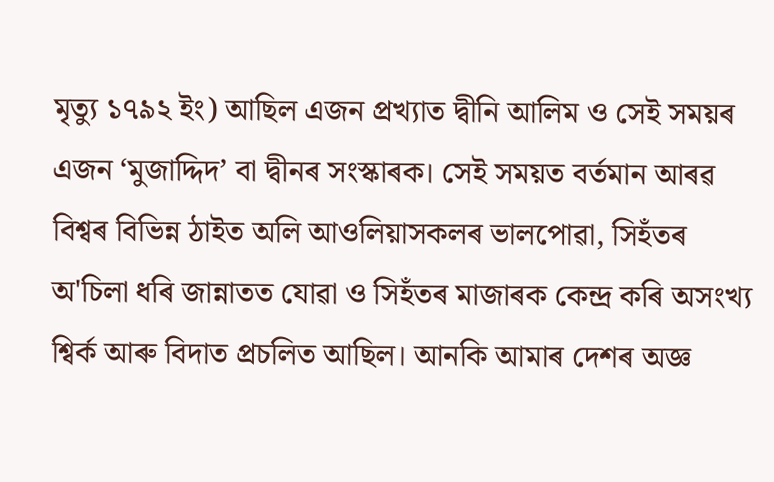মৃত্যু ১৭৯২ ইং) আছিল এজন প্রখ্যাত দ্বীনি আলিম ও সেই সময়ৰ এজন ‘মুজাদ্দিদ’ বা দ্বীনৰ সংস্কাৰক। সেই সময়ত বর্তমান আৰৱ বিশ্বৰ বিভিন্ন ঠাইত অলি আওলিয়াসকলৰ ভালপোৱা, সিহঁতৰ অ'চিলা ধৰি জান্নাতত যোৱা ও সিহঁতৰ মাজাৰক কেন্দ্র কৰি অসংখ্য শ্বিৰ্ক আৰু বিদাত প্রচলিত আছিল। আনকি আমাৰ দেশৰ অজ্ঞ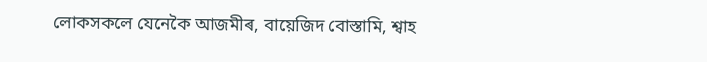লোকসকলে যেনেকৈ আজমীৰ, বায়েজিদ বোস্তামি, শ্বাহ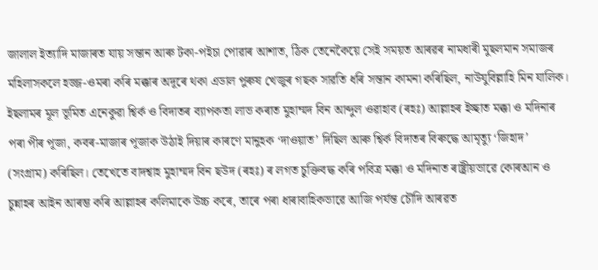জালাল ইত্যাদি মাজাৰত যায় সন্তান আৰু টকা-পইচা পোৱাৰ আশাত, ঠিক তেনেকৈয়ে সেই সময়ত আৰৱৰ নামধাৰী মুছলমান সমাজৰ মহিলাসকলে হজ্জ-ওমৰা কৰি মক্কাৰ অদূৰে থকা এডাল পুৰুষ খেজুৰ গছক সাৱতি ধৰি সন্তান কামনা কৰিছিল, নাউযুবিল্লাহি মিন যালিক।
ইছলামৰ মূল ভূমিত এনেকুৱা শ্বিৰ্ক ও বিদাতৰ ব্যাপকতা লাভ কৰাত মুহাম্মদ বিন আব্দুল ওৱাহাব (ৰহঃ) আল্লাহৰ ইচ্ছাত মক্কা ও মদিনাৰ পৰা পীৰ পূজা, কবৰ-মাজাৰ পূজাক উঠাই দিয়াৰ কাৰণে মানুহক ‘দাওয়াত’ দিছিল আৰু শ্বিৰ্ক বিদাতৰ বিৰুদ্ধে আমৃত্যু ‘জিহাদ’ (সংগ্ৰাম) কৰিছিল। তেখেতে বাদশ্বাহ মুহাম্মদ বিন ছউদ (ৰহঃ) ৰ লগত চুক্তিবদ্ধ কৰি পবিত্র মক্কা ও মদিনাত ৰাষ্ট্রীয়ভাৱে কোৰআন ও চুন্নাহৰ আইন আৰম্ভ কৰি আল্লাহৰ কলিমাকে উচ্চ কৰে, তাৰে পৰা ধাৰাবাহিকভাৱে আজি পর্যন্ত চৌদি আৰৱত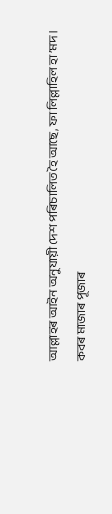আল্লাহৰ আইন অনুযায়ী দেশ পৰিচালিত হৈ আছে, ফা লিল্লাহিল হা’মদ।
কবৰ মাজাৰ পূজাৰ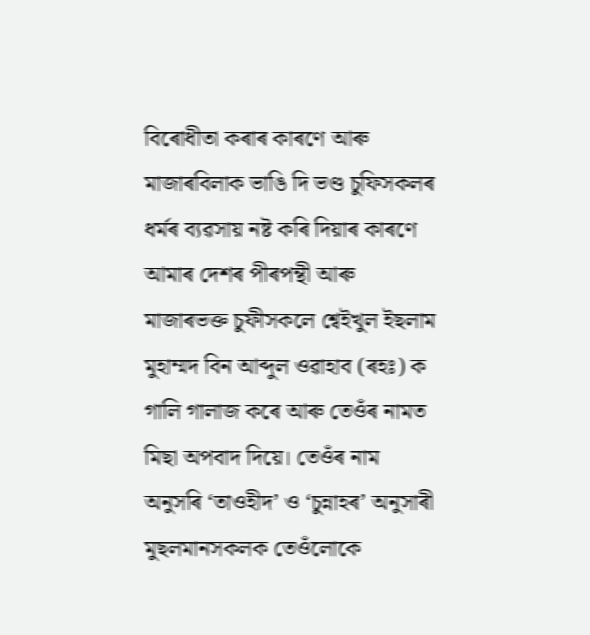বিৰোধীতা কৰাৰ কাৰণে আৰু মাজাৰবিলাক ভাঙি দি ভণ্ড চুফিসকলৰ ধর্মৰ ব্যৱসায় নষ্ট কৰি দিয়াৰ কাৰণে আমাৰ দেশৰ পীৰপন্থী আৰু মাজাৰভক্ত চুফীসকলে শ্বেইখুল ইছলাম মুহাম্মদ বিন আব্দুল ওৱাহাব (ৰহঃ) ক গালি গালাজ কৰে আৰু তেওঁৰ নামত মিছা অপবাদ দিয়ে। তেওঁৰ নাম অনুসৰি ‘তাওহীদ’ ও ‘চুন্নাহৰ’ অনুসাৰী মুছলমানসকলক তেওঁলোকে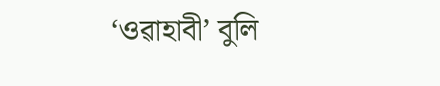‘ওৱাহাবী’ বুলি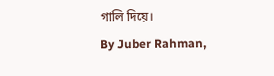গালি দিয়ে।
By Juber Rahman,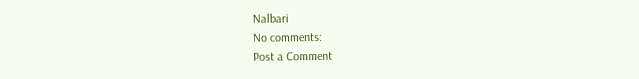Nalbari
No comments:
Post a Comment